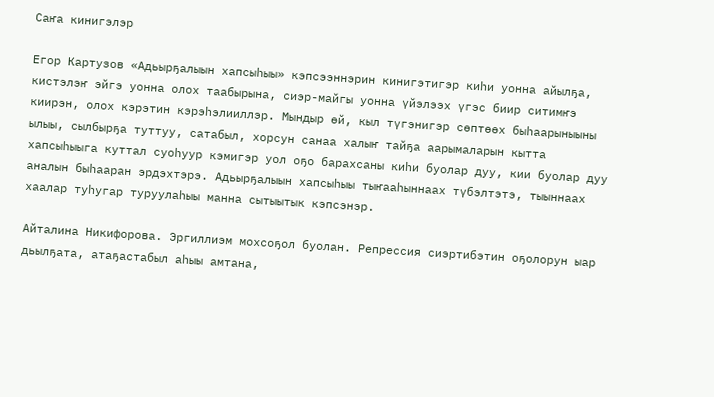Саҥа кинигэлэр

Егор Картузов «Адьырҕалыын хапсыһыы» кэпсээннэрин кинигэтигэр киһи уонна айылҕа, кистэлэҥ эйгэ уонна олох таабырына, сиэр-майгы уонна үйэлээх үгэс биир ситимҥэ киирэн, олох кэрэтин кэрэһэлииллэр. Мындыр өй, кыл түгэнигэр сөптөөх быһаарыныыны ылыы, сылбырҕа туттуу, сатабыл, хорсун санаа халыҥ тайҕа аарымаларын кытта хапсыһыыга куттал суоһуур кэмигэр уол оҕо барахсаны киһи буолар дуу, кии буолар дуу аналын быһааран эрдэхтэрэ. Адьырҕалыын хапсыһыы тыҥааһыннаах түбэлтэтэ, тыыннаах хаалар туһугар туруулаһыы манна сытыытык кэпсэнэр.

Айталина Никифорова. Эргиллиэм мохсоҕол буолан. Репрессия сиэртибэтин оҕолорун ыар дьылҕата, атаҕастабыл аһыы амтана,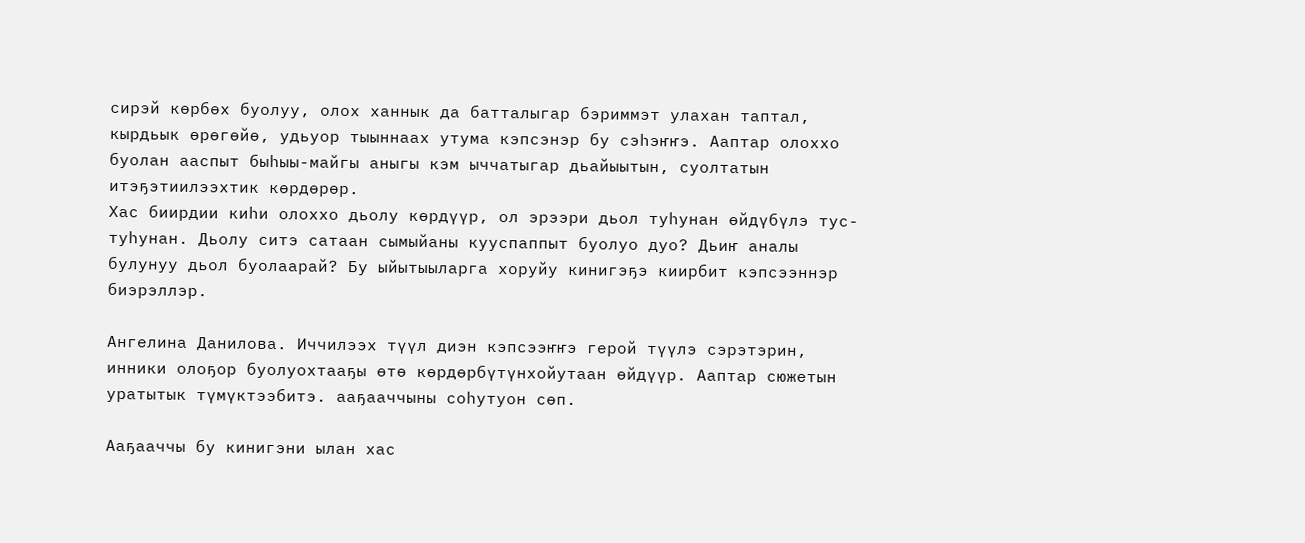сирэй көрбөх буолуу, олох ханнык да батталыгар бэриммэт улахан таптал, кырдьык өрөгөйө, удьуор тыыннаах утума кэпсэнэр бу сэһэҥҥэ. Ааптар олоххо буолан ааспыт быһыы-майгы аныгы кэм ыччатыгар дьайыытын, суолтатын итэҕэтиилээхтик көрдөрөр.
Хас биирдии киһи олоххо дьолу көрдүүр, ол эрээри дьол туһунан өйдүбүлэ тус-туһунан. Дьолу ситэ сатаан сымыйаны кууспаппыт буолуо дуо? Дьиҥ аналы булунуу дьол буолаарай? Бу ыйытыыларга хоруйу кинигэҕэ киирбит кэпсээннэр биэрэллэр.

Ангелина Данилова. Иччилээх түүл диэн кэпсээҥҥэ герой түүлэ сэрэтэрин, инники олоҕор буолуохтааҕы өтө көрдөрбүтүнхойутаан өйдүүр. Ааптар сюжетын уратытык түмүктээбитэ. ааҕааччыны соһутуон сөп.

Ааҕааччы бу кинигэни ылан хас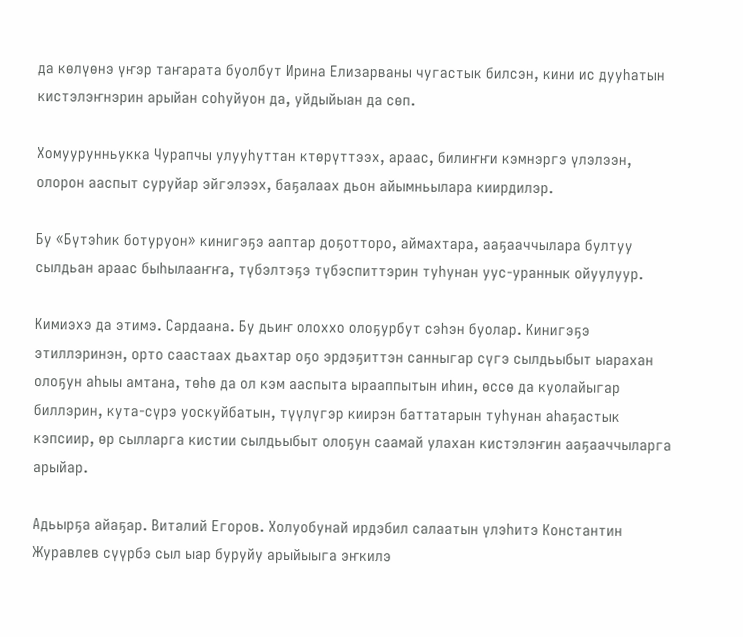да көлүөнэ үҥэр таҥарата буолбут Ирина Елизарваны чугастык билсэн, кини ис дууһатын кистэлэҥнэрин арыйан соһуйуон да, уйдыйыан да сөп.

Хомуурунньукка Чурапчы улууһуттан ктөрүттээх, араас, билиҥҥи кэмнэргэ үлэлээн, олорон ааспыт суруйар эйгэлээх, баҕалаах дьон айымньылара киирдилэр.

Бу «Бүтэһик ботуруон» кинигэҕэ ааптар доҕотторо, аймахтара, ааҕааччылара бултуу сылдьан араас быһылааҥҥа, түбэлтэҕэ түбэспиттэрин туһунан уус-ураннык ойуулуур.

Кимиэхэ да этимэ. Сардаана. Бу дьиҥ олоххо олоҕурбут сэһэн буолар. Кинигэҕэ этиллэринэн, орто саастаах дьахтар оҕо эрдэҕиттэн санныгар сүгэ сылдьыбыт ыарахан олоҕун аһыы амтана, төһө да ол кэм ааспыта ырааппытын иһин, өссө да куолайыгар биллэрин, кута-сүрэ уоскуйбатын, түүлүгэр киирэн баттатарын туһунан аһаҕастык кэпсиир, өр сылларга кистии сылдьыбыт олоҕун саамай улахан кистэлэҥин ааҕааччыларга арыйар.

Адьырҕа айаҕар. Виталий Егоров. Холуобунай ирдэбил салаатын үлэһитэ Константин Журавлев сүүрбэ сыл ыар буруйу арыйыыга эҥкилэ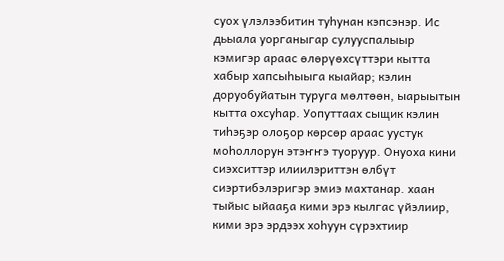суох үлэлээбитин туһунан кэпсэнэр. Ис дьыала уорганыгар сулууспалыыр кэмигэр араас өлөрүөхсүттэри кытта хабыр хапсыһыыга кыайар; кэлин доруобуйатын туруга мөлтөөн, ыарыытын кытта охсуһар. Уопуттаах сыщик кэлин тиһэҕэр олоҕор көрсөр араас уустук моһоллорун этэҥҥэ туоруур. Онуоха кини сиэхситтэр илиилэриттэн өлбүт сиэртибэлэригэр эмиэ махтанар. хаан тыйыс ыйааҕа кими эрэ кылгас үйэлиир, кими эрэ эрдээх хоһуун сүрэхтиир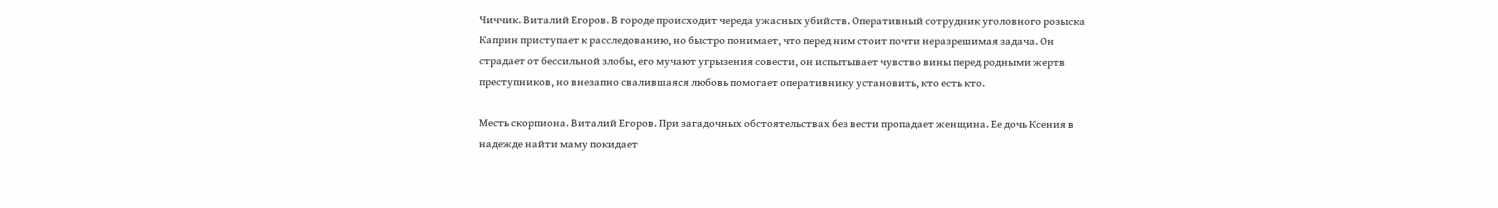Чиччик. Виталий Егоров. В городе происходит череда ужасных убийств. Оперативный сотрудник уголовного розыска Каприн приступает к расследованию, но быстро понимает, что перед ним стоит почти неразрешимая задача. Он страдает от бессильной злобы, его мучают угрызения совести, он испытывает чувство вины перед родными жертв преступников, но внезапно свалившаяся любовь помогает оперативнику установить, кто есть кто.

Месть скорпиона. Виталий Егоров. При загадочных обстоятельствах без вести пропадает женщина. Ее дочь Ксения в надежде найти маму покидает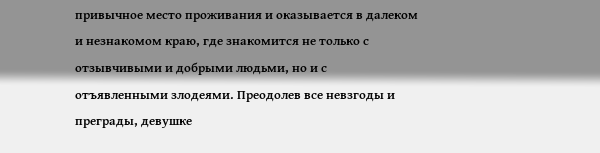привычное место проживания и оказывается в далеком и незнакомом краю, где знакомится не только с отзывчивыми и добрыми людьми, но и с отъявленными злодеями. Преодолев все невзгоды и преграды, девушке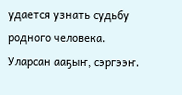удается узнать судьбу родного человека.
Уларсан ааҕыҥ, сэргээҥ.